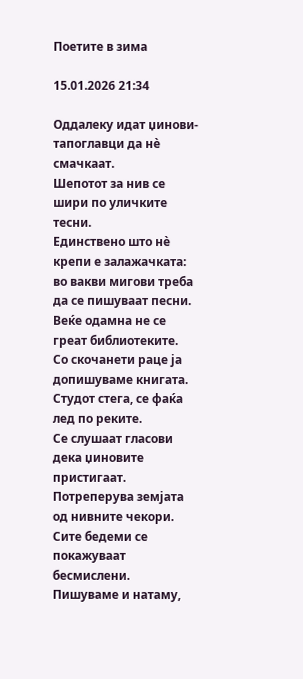Поетите в зима

15.01.2026 21:34

Оддалеку идат џинови-тапоглавци да нѐ смачкаат.
Шепотот за нив се шири по уличките тесни.
Единствено што нѐ крепи е залажачката:
во вакви мигови треба да се пишуваат песни.
Веќе одамна не се греат библиотеките.
Со скочанети раце ја допишуваме книгата.
Студот стега, се фаќа лед по реките.
Се слушаат гласови дека џиновите пристигаат.
Потреперува земјата од нивните чекори.
Сите бедеми се покажуваат бесмислени.
Пишуваме и натаму,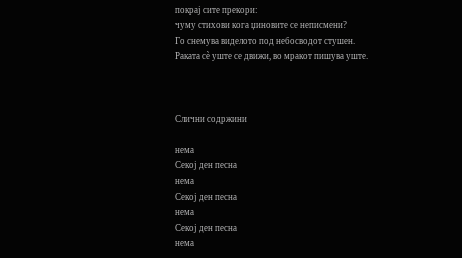покрај сите прекори:
чуму стихови кога џиновите се неписмени?
Го снемува виделото под небосводот стушен.
Раката сѐ уште се движи, во мракот пишува уште.



Слични содржини

нема
Секој ден песна
нема
Секој ден песна
нема
Секој ден песна
нема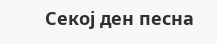Секој ден песна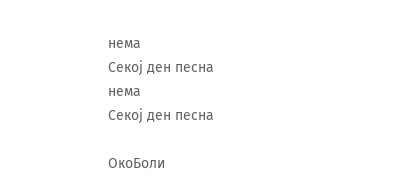нема
Секој ден песна
нема
Секој ден песна

ОкоБоли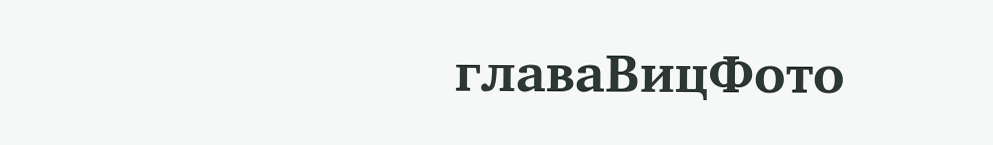главаВицФото